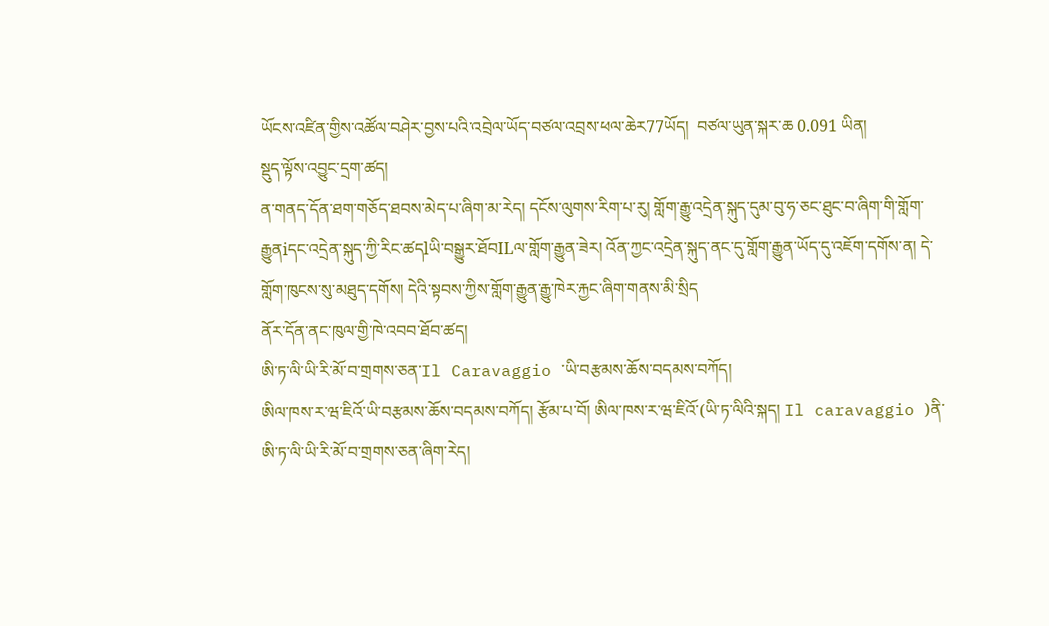ཡོངས་འཛིན་གྱིས་འཚོལ་བཤེར་བྱས་པའི་འབྲེལ་ཡོད་བཙལ་འབྲས་ཕལ་ཆེར77ཡོད།  བཙལ་ཡུན་སྐར་ཆ 0.091 ཡིན།
སྡུད་ལྟོས་འབྱུང་དྲག་ཚད།
ན་གནད་དོན་ཐག་གཅོད་ཐབས་མེད་པ་ཞིག་མ་རེད། དངོས་ལུགས་རིག་པ་རུ། གློག་རྒྱུ་འདྲེན་སྐུད་དུམ་བུ་ཧ་ཅང་ཐུང་བ་ཞིག་གི་གློག་རྒྱུནiདང་འདྲེན་སྐུད་ཀྱི་རིང་ཚདlཡི་བསྒྱུར་ཐོབILལ་གློག་རྒྱུན་ཟེར། འོན་ཀྱང་འདྲེན་སྐུད་ནང་དུ་གློག་རྒྱུན་ཡོད་དུ་འཇོག་དགོས་ན། དེ་གློག་ཁུངས་སུ་མཐུད་དགོས། དེའི་སྟབས་ཀྱིས་གློག་རྒྱུན་རྒྱུ་ཁེར་རྐྱང་ཞིག་གནས་མི་སྲིད
ནོར་དོན་ནང་ཁུལ་གྱི་ཁེ་འབབ་ཐོབ་ཚད།
ཨི་ཏ་ལི་ཡི་རི་མོ་བ་གྲགས་ཅན་Il Caravaggio ་ཡི་བརྩམས་ཆོས་བདམས་བཀོད།
ཨིལ་ཁས་ར་ཝ་ཇིའོ་ཡི་བརྩམས་ཆོས་བདམས་བཀོད། རྩོམ་པ་བོ། ཨིལ་ཁས་ར་ཝ་ཇིའོ་(ཡི་ཏ་ལིའི་སྐད། Il caravaggio )ནི་ཨི་ཏ་ལི་ཡི་རི་མོ་བ་གྲགས་ཅན་ཞིག་རེད།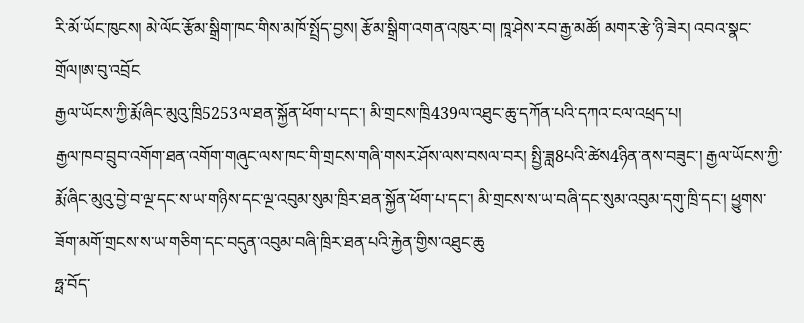རི་མོ་ཡོང་ཁུངས། མེ་ལོང་རྩོམ་སྒྲིག་ཁང་གིས་མཁོ་སྤྲོད་བྱས། རྩོམ་སྒྲིག་འགན་འཁུར་བ། ཁཱ་ཤེས་རབ་རྒྱ་མཚོ། མགར་རྩེ་ཉི་ཟེར། འབའ་སྣང་གྲོལ།ཨ་བུ་འབྲོང
རྒྱལ་ཡོངས་ཀྱི་རྨོ་ཞིང་མུའུ་ཁྲི5253ལ་ཐན་སྐྱོན་ཕོག་པ་དང་། མི་གྲངས་ཁྲི439ལ་འཐུང་ཆུ་དཀོན་པའི་དཀའ་ངལ་འཕྲད་པ།
རྒྱལ་ཁབ་བྲུབ་འགོག་ཐན་འགོག་གཞུང་ལས་ཁང་གི་གྲངས་གཞི་གསར་ཤོས་ལས་བསལ་བར། སྤྱི་ཟླ8པའི་ཚེས4ཉིན་ནས་བཟུང་། རྒྱལ་ཡོངས་ཀྱི་རྨོ་ཞིང་མུའུ་བྱེ་བ་ལྔ་དང་ས་ཡ་གཉིས་དང་ལྔ་འབུམ་སུམ་ཁྲིར་ཐན་སྐྱོན་ཕོག་པ་དང་། མི་གྲངས་ས་ཡ་བཞི་དང་སུམ་འབུམ་དགུ་ཁྲི་དང་། ཕྱུགས་ཟོག་མགོ་གྲངས་ས་ཡ་གཅིག་དང་བདུན་འབུམ་བཞི་ཁྲིར་ཐན་པའི་རྐྱེན་གྱིས་འཐུང་ཆུ
ཧྥ་བོད་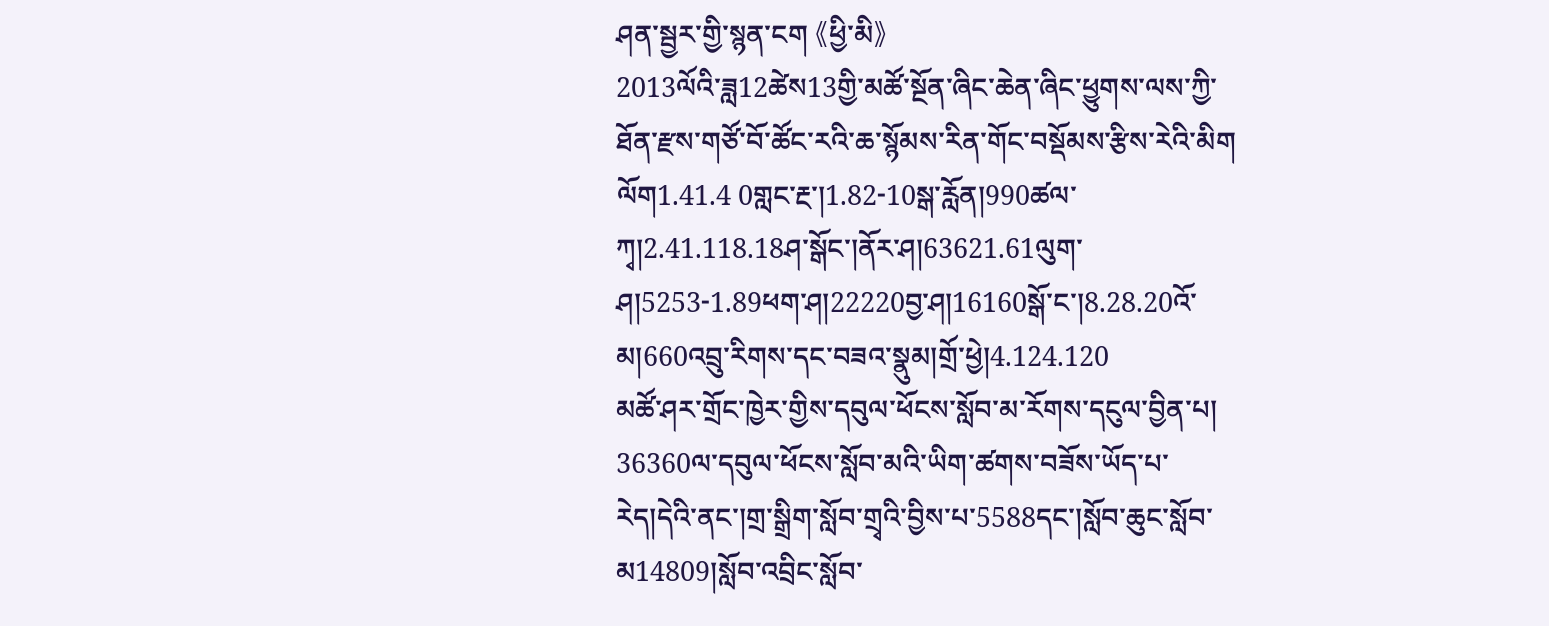ཤན་སྦྱར་གྱི་སྙན་ངག 《ཕྱི་མི》
2013ལོའི་ཟླ12ཚེས13གྱི་མཚོ་སྔོན་ཞིང་ཆེན་ཞིང་ཕྱུགས་ལས་ཀྱི་ཐོན་རྫས་གཙོ་བོ་ཚོང་རའི་ཆ་སྙོམས་རིན་གོང་བསྡོམས་རྩིས་རེའི་མིག
ལོག1.41.4 0གླང་རྔ་།1.82-10སྒ་རློན།990ཚལ་ཀྭ།2.41.118.18ཤ་སྒོང་།ནོར་ཤ།63621.61ལུག་ཤ།5253-1.89ཕག་ཤ།22220བྱ་ཤ།16160སྒོ་ང་།8.28.20འོ་མ།660འབྲུ་རིགས་དང་བཟའ་སྣུམ།གྲོ་ཕྱེ།4.124.120
མཚོ་ཤར་གྲོང་ཁྱེར་གྱིས་དབུལ་ཕོངས་སློབ་མ་རོགས་དངུལ་བྱིན་པ།
36360ལ་དབུལ་ཕོངས་སློབ་མའི་ཡིག་ཚགས་བཟོས་ཡོད་པ་རེད།དེའི་ནང་།གྲ་སྒྲིག་སློབ་གྲྭའི་བྱིས་པ་5588དང་།སློབ་ཆུང་སློབ་མ14809།སློབ་འབྲིང་སློབ་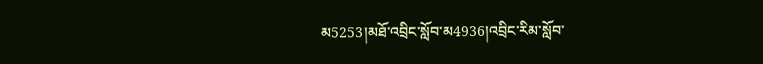མ5253།མཐོ་འབྲིང་སློབ་མ4936།འབྲིང་རིམ་སློབ་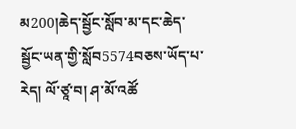མ200།ཆེད་སྦྱོང་སློབ་མ་དང་ཆེད་སྦྱོང་ཡན་གྱི་སློབ5574བཅས་ཡོད་པ་རེད། ལོ་ཙཱ་བ། ཤ་མོ་འཚོ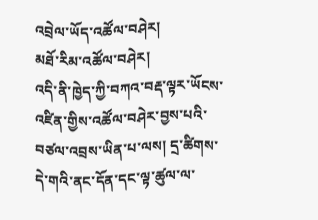འབྲེལ་ཡོད་འཚོལ་བཤེར།
མཐོ་རིམ་འཚོལ་བཤེར།
འདི་ནི་ཁྱེད་ཀྱི་བཀའ་བརྡ་ལྟར་ཡོངས་འཛིན་གྱིས་འཚོལ་བཤེར་བྱས་པའི་བཙལ་འབྲས་ཡིན་པ་ལས། དྲ་ཚིགས་དེ་གའི་ནང་དོན་དང་ལྟ་ཚུལ་ལ་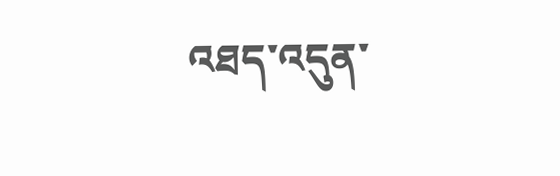འཐད་འདུན་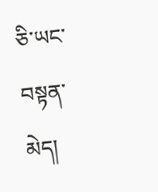ཅི་ཡང་བསྟན་མེད།